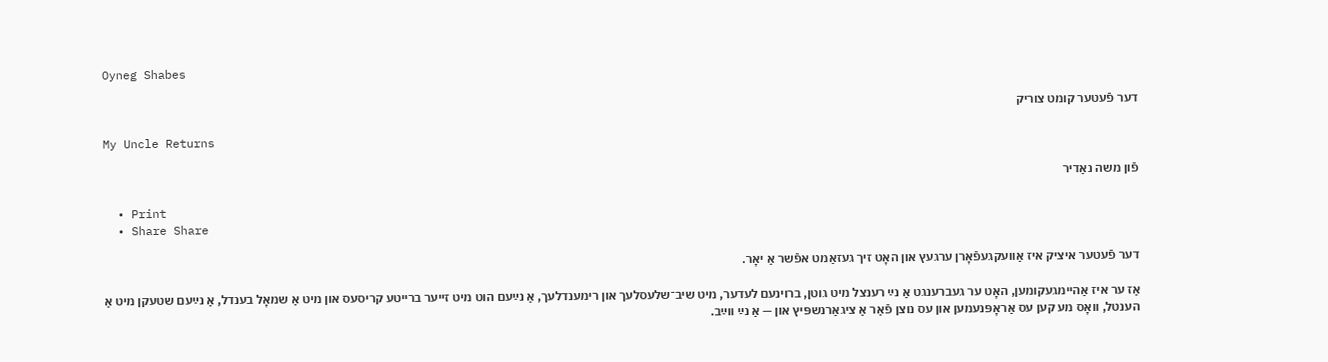Oyneg Shabes

דער פֿעטער קומט צוריק

My Uncle Returns

פֿון משה נאַדיר

  • Print
  • Share Share

דער פֿעטער איציק איז אַוועקגעפֿאָרן ערגעץ און האָט זיך געזאַמט אפֿשר אַ יאָר.

אַז ער איז אַהיימגעקומען, האָט ער געברענגט אַ נײַ רענצל מיט גוטן, ברוינעם לעדער, מיט שיב־שלעסלעך און רימענדלעך, אַ נײַעם הוט מיט זייער ברייטע קריסעס און מיט אַ שמאָל בענדל, אַ נײַעם שטעקן מיט אַ הענטל, וואָס מע קען עס אַראָפּנעמען און עס נוצן פֿאַר אַ ציגאַרנשפּיץ און — אַ נײַ ווײַב.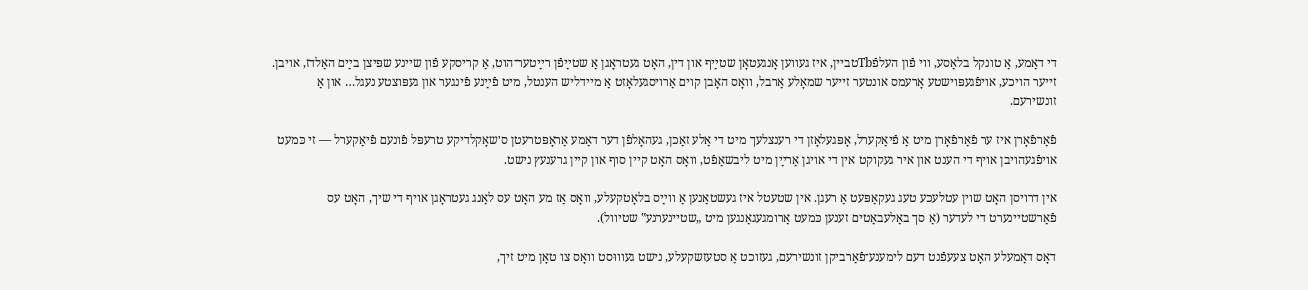די דאַמע, אַ טונקל בלאַסע, ווי פֿון העלפֿTbטביין, איז געווען אָנגעטאָן שטײַף און דין, האָט געטראָגן אַ שטײַפֿן רײַטער־הוט, אַ קריסקע פֿון שיינע שפּיצן בײַם האַלדז, אויבן. זייער הויכע, אויפֿגעפּוישטע אָרעמס אונטער זייער שמאָלע אַרבל, וואָס האָבן קוים אַרויסגעלאָזט אַ מיידליש הענטל, מיט פֿײַנע פֿינגער און געפּוצטע נעגל… און אַ זונשירעם.

פֿאַרפֿאָרן איז ער פֿאַרפֿאָרן מיט אַ פֿיאַקערל, אָפּגעלאָזן די רענצלעך מיט די אַלע זאַכן, געהאָלפֿן דער דאַמע אַראָפּטרעטן ס׳שאָקלדיקע טרעפּל פֿונעם פֿיאַקערל — זי כּמעט אויפֿגעהויבן אויף די הענט און איר געקוקט אין די אויגן אַרײַן מיט ליבשאַפֿט, וואָס האָט קיין סוף און קיין גרענעץ נישט.

אין דרויסן האָט שוין עטלעכע טעג געקאַפּעט אַ רעגן. אין שטעטל איז געשטאַנען אַ ווײַס בלאָטקעלע, וואָס אַז מע האָט עס לאַנג געטראָגן אויף די שיך, האָט עס פֿאַרשטיינערט די לעדער (אַ סך באַלעבאַטים זענען כּמעט אַרומגעגאַנגען מיט „שטיינערנע‟ שטיוול).

דאָס דאַמעלע האָט צעעפֿנט דעם לימענע־פֿאַרביקן זונשירעם, געזוכט אַ סטעזשקעלע, נישט געוווּסט וואָס צו טאָן מיט זיך,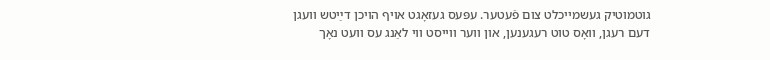גוטמוטיק געשמייכלט צום פֿעטער. עפּעס געזאָגט אויף הויכן דײַטש וועגן דעם רעגן, וואָס טוט רעגענען, און ווער ווייסט ווי לאַנג עס וועט נאָך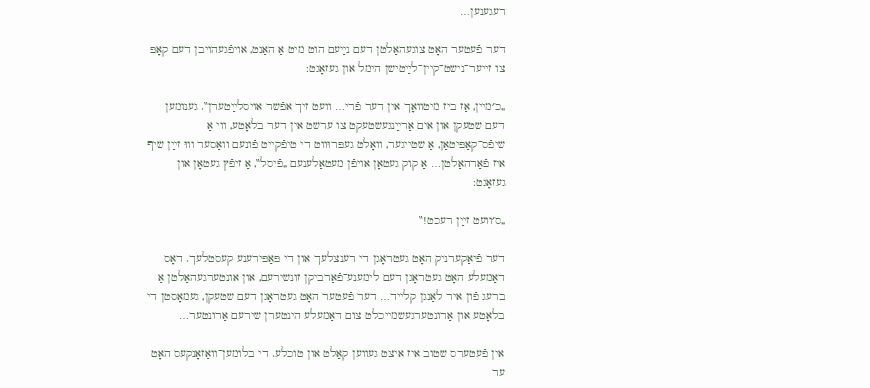רעגענען…

דער פֿעטער האָט צוגעהאַלטן דעם נײַעם הוט מיט אַ האַנט, אויפֿגעהויבן דעם קאָפּ צו זייער־נישט־קיין־לײַטישן הימל און געזאָגט:

„כ׳מיין, אַז ביז מיטוואָך אין דער פֿרי… וועט זיך אפֿשר אויסלײַטערן‟. גענומען דעם שטעקן און אים אַרײַנגעשטעקט צו ערשט אין דער בלאָטע, ווי אַ שיפֿס־קאַפּיטאַן, אַ שטייגער, וואָלט געפּרוּווט די טיפֿקייט פֿונעם וואַסער וווּ זײַן שיף איז פֿאַרהאַלטן… אַ קוק געטאָן אויפֿן מעטאַלענעם „פֿיסל‟, אַ זיפֿץ געטאָן און געזאָגט:

„ס׳וועט זײַן רעכט!‟

דער פֿיאַקערניק האָט געטראָגן די רענצלעך און די פּאַפּירענע קעסטלעך. דאָס דאַמעלע האָט געטראָגן דעם לימענע־פֿאַרביקן זונשירעם, און אונטערגעהאַלטן אַ ברעג פֿון איר לאַנגן קלייד… דער פֿעטער האָט געטראָגן דעם שטעקן, געמאָסטן די בלאָטע און אַרונטערגעשמייכלט צום דאַמעלע הינטערן שירעם אַרונטער…

אין פֿעטערס שטוב איז איצט געווען קאַלט און טוכלע. די בלומען־וואַזאָנקעס האָט ער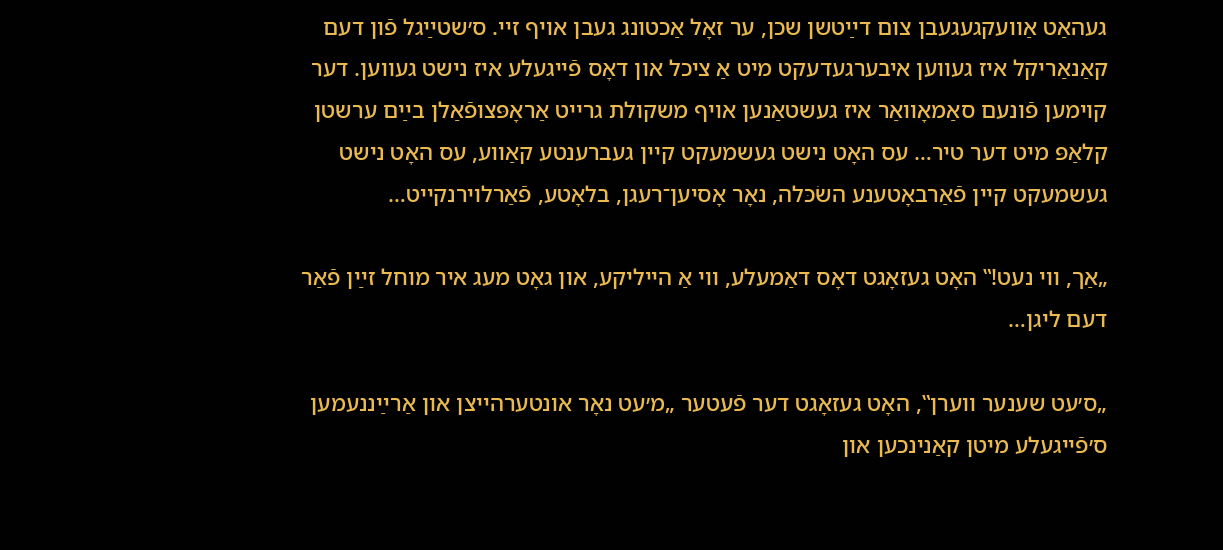געהאַט אַוועקגעגעבן צום דײַטשן שכן, ער זאָל אַכטונג געבן אויף זיי. ס׳שטײַגל פֿון דעם קאַנאַריקל איז געווען איבערגעדעקט מיט אַ ציכל און דאָס פֿייגעלע איז נישט געווען. דער קוימען פֿונעם סאַמאָוואַר איז געשטאַנען אויף משקולת גרייט אַראָפּצופֿאַלן בײַם ערשטן קלאַפּ מיט דער טיר… עס האָט נישט געשמעקט קיין געברענטע קאַווע, עס האָט נישט געשמעקט קיין פֿאַרבאָטענע השׂכּלה, נאָר אָסיען־רעגן, בלאָטע, פֿאַרלוירנקייט…

„אַך, ווי נעט!‟ האָט געזאָגט דאָס דאַמעלע, ווי אַ הייליקע, און גאָט מעג איר מוחל זײַן פֿאַר דעם ליגן…

„ס׳עט שענער ווערן‟, האָט געזאָגט דער פֿעטער „מ׳עט נאָר אונטערהייצן און אַרײַננעמען ס׳פֿייגעלע מיטן קאַנינכען און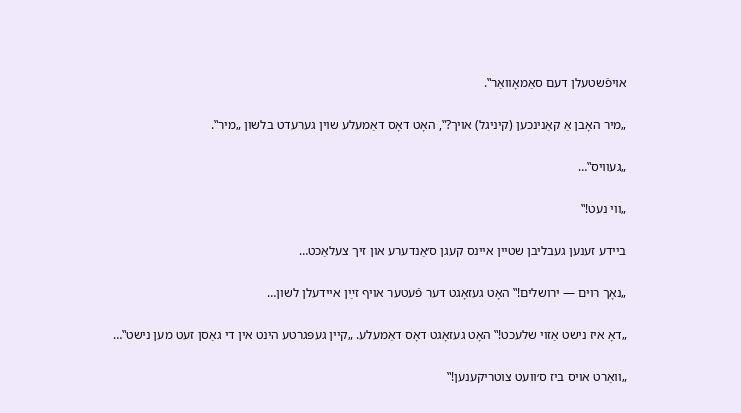אויפֿשטעלן דעם סאַמאָוואַר‟.

„מיר האָבן אַ קאַנינכען (קיניגל) אויך?‟, האָט דאָס דאַמעלע שוין גערעדט בלשון „מיר‟.

„געוויס‟…

„ווי נעט!‟

ביידע זענען געבליבן שטיין איינס קעגן ס׳אַנדערע און זיך צעלאַכט…

„נאָך רוים — ירושלים!‟ האָט געזאָגט דער פֿעטער אויף זײַן איידעלן לשון…

„דאָ איז נישט אַזוי שלעכט!‟ האָט געזאָגט דאָס דאַמעלע. „קיין געפּגרטע הינט אין די גאַסן זעט מען נישט‟…

„וואַרט אויס ביז ס׳וועט צוטריקענען!‟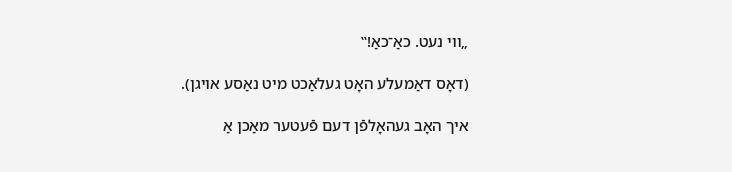„ווי נעט. כאַ־כאַ!‟

(דאָס דאַמעלע האָט געלאַכט מיט נאַסע אויגן).

איך האָב געהאָלפֿן דעם פֿעטער מאַכן אַ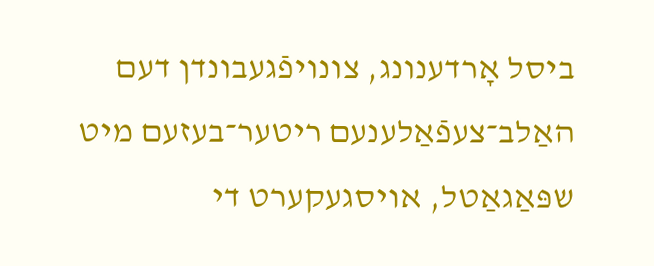ביסל אָרדענונג, צונויפֿגעבונדן דעם האַלב־צעפֿאַלענעם ריטער־בעזעם מיט שפּאַגאַטל, אויסגעקערט די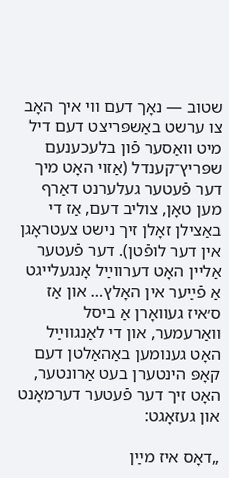שטוב — נאָך דעם ווי איך האָב צו ערשט באַשפּריצט דעם דיל מיט וואַסער פֿון בלעכענעם שפּריץ־קענדל (אַזוי האָט מיך דער פֿעטער געלערנט דאַרף מען טאָן, צוליב דעם, אַז די באַצילן זאָלן זיך נישט צעטראָגן אין דער לופֿטן). דער פֿעטער אַליין האָט דערווײַל אָנגעלייגט אַ פֿײַער אין האָלץ… און אַז ס׳איז געוואָרן אַ ביסל וואַרעמער, און די לאַנגווײַל האָט גענומען באַהאַלטן דעם קאָפּ הינטערן בעט אַרונטער, האָט זיך דער פֿעטער דערמאָנט און געזאָגט:

„דאָס איז מײַן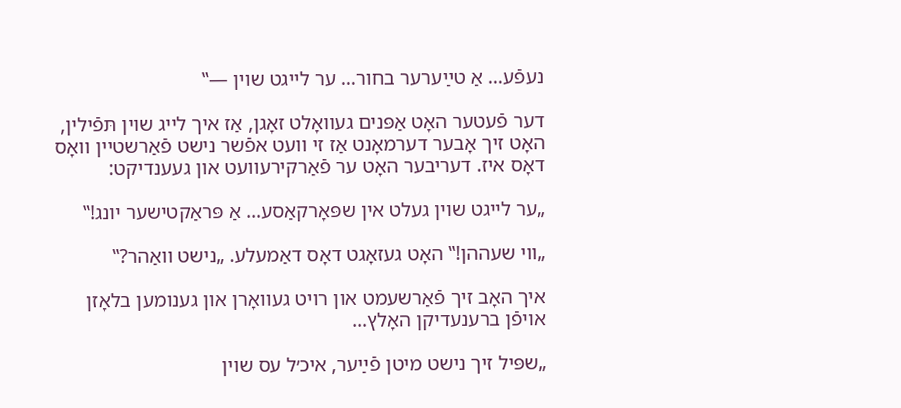נעפֿע… אַ טײַערער בחור… ער לייגט שוין —‟

דער פֿעטער האָט אַפּנים געוואָלט זאָגן, אַז איך לייג שוין תּפֿילין, האָט זיך אָבער דערמאָנט אַז זי וועט אפֿשר נישט פֿאַרשטיין וואָס דאָס איז. דעריבער האָט ער פֿאַרקירעוועט און געענדיקט:

„ער לייגט שוין געלט אין שפּאָרקאַסע… אַ פּראַקטישער יונג!‟

„ווי שעההן!‟ האָט געזאָגט דאָס דאַמעלע. „נישט וואַהר?‟

איך האָב זיך פֿאַרשעמט און רויט געוואָרן און גענומען בלאָזן אויפֿן ברענעדיקן האָלץ…

„שפּיל זיך נישט מיטן פֿײַער, איכ׳ל עס שוין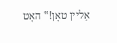אַליין טאָן!‟ האָט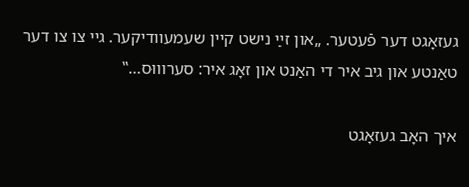געזאָגט דער פֿעטער. „און זײַ נישט קיין שעמעוודיקער. גיי צו צו דער טאַנטע און גיב איר די האַנט און זאָג איר: סערוווּס…‟

איך האָב געזאָגט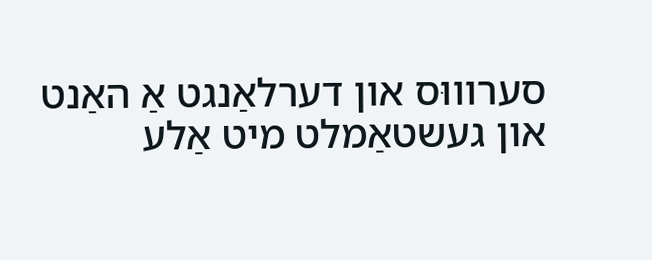סערוווּס און דערלאַנגט אַ האַנט און געשטאַמלט מיט אַלע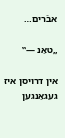אבֿרים…

„טאַנ —‟

אין דרויסן איז געגאַנגען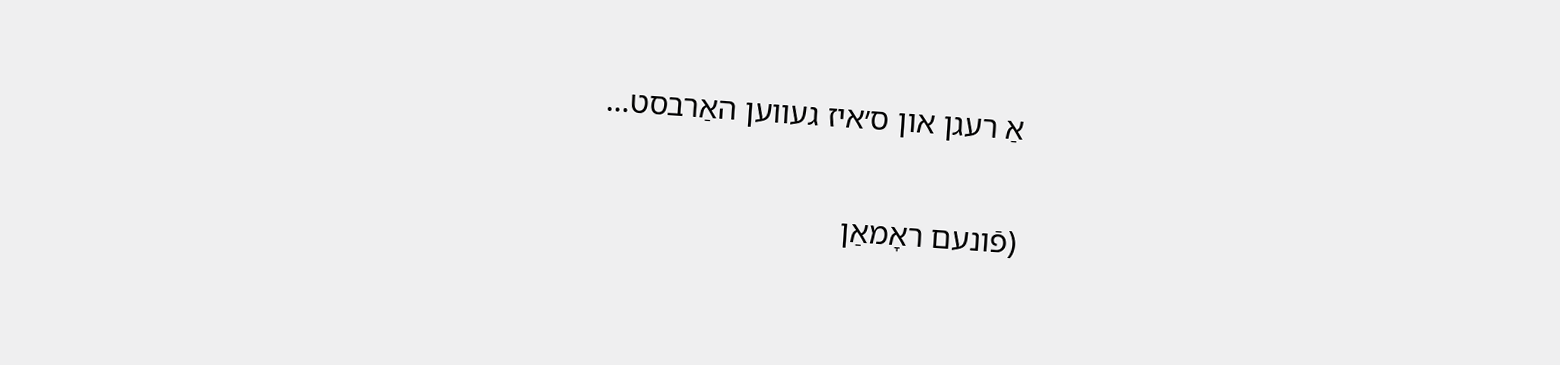אַ רעגן און ס׳איז געווען האַרבסט…

(פֿונעם ראָמאַן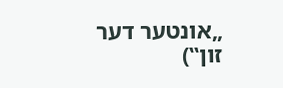„אונטער דער זון‟)